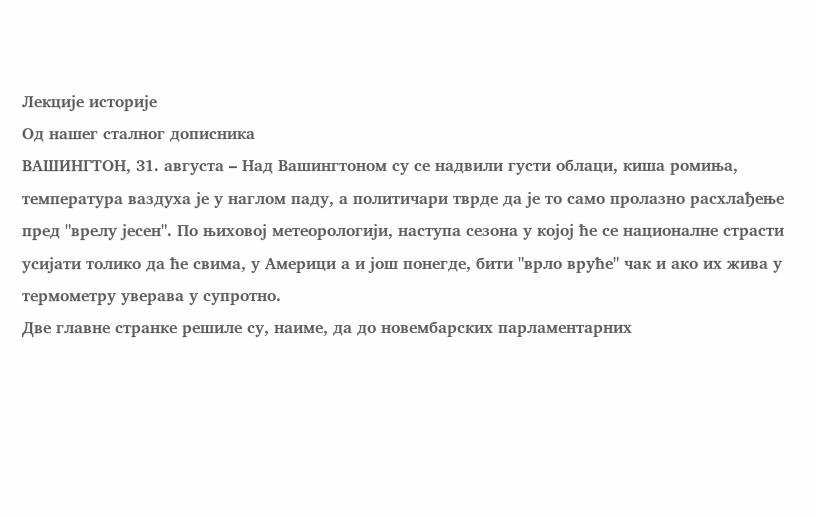Лекције историје
Од нашег сталног дописника
ВАШИНГТОН, 31. августа – Над Вашингтоном су се надвили густи облаци, киша ромиња, температура ваздуха је у наглом паду, а политичари тврде да је то само пролазно расхлађење пред "врелу јесен". По њиховој метеорологији, наступа сезона у којој ће се националне страсти усијати толико да ће свима, у Америци а и још понегде, бити "врло вруће" чак и ако их жива у термометру уверава у супротно.
Две главне странке решиле су, наиме, да до новембарских парламентарних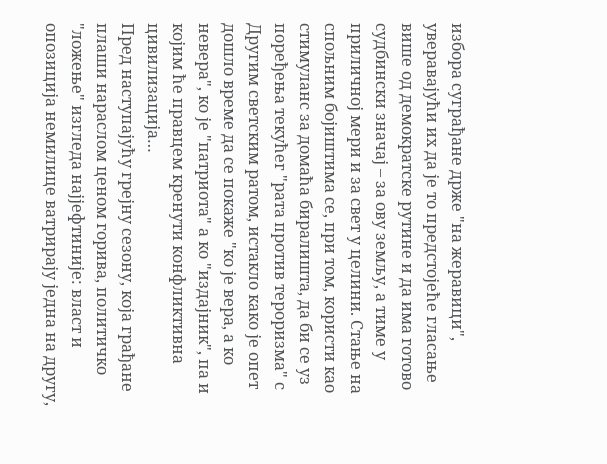избора суграђане држе "на жеравици", уверавајући их да је то предстојеће гласање више од демократске рутине и да има готово судбински значај – за ову земљу, а тиме у приличној мери и за свет у целини. Стање на спољним бојиштима се, при том, користи као стимуланс за домаћа биралишта, да би се уз поређења текућег "рата против тероризма" с Другим светским ратом, истакло како је опет дошло време да се покаже "ко је вера, а ко невера", ко је "патриота" а ко "издајник", па и којим ће правцем кренути конфликтивна цивилизација…
Пред наступајућу грејну сезону, која грађане плаши нараслом ценом горива, политичко "ложење" изгледа најјефтиније: власт и опозиција немилице ватрирају једна на другу,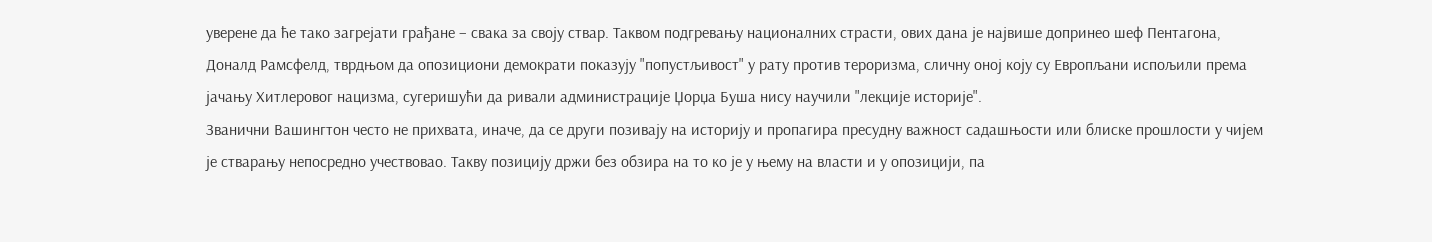уверене да ће тако загрејати грађане – свака за своју ствар. Таквом подгревању националних страсти, ових дана је највише допринео шеф Пентагона, Доналд Рамсфелд, тврдњом да опозициони демократи показују "попустљивост" у рату против тероризма, сличну оној коју су Европљани испољили према јачању Хитлеровог нацизма, сугеришући да ривали администрације Џорџа Буша нису научили "лекције историје".
Званични Вашингтон често не прихвата, иначе, да се други позивају на историју и пропагира пресудну важност садашњости или блиске прошлости у чијем је стварању непосредно учествовао. Такву позицију држи без обзира на то ко је у њему на власти и у опозицији, па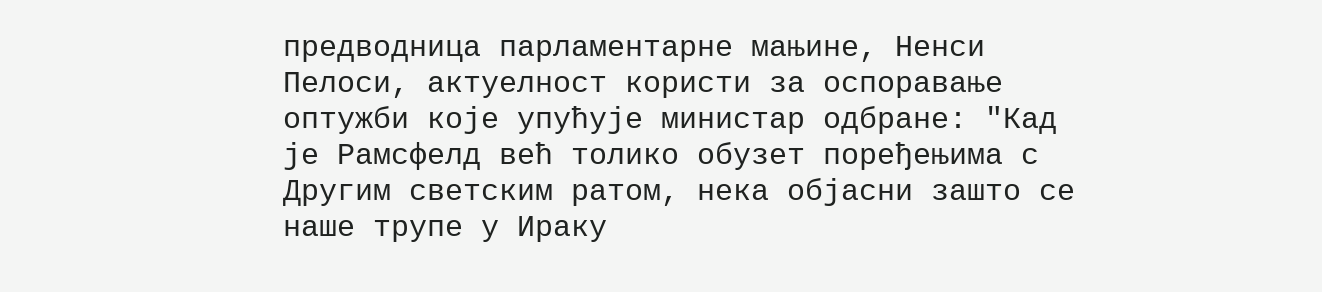предводница парламентарне мањине, Ненси Пелоси, актуелност користи за оспоравање оптужби које упућује министар одбране: "Кад је Рамсфелд већ толико обузет поређењима с Другим светским ратом, нека објасни зашто се наше трупе у Ираку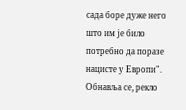сада боре дуже него што им је било потребно да поразе нацисте у Европи".
Обнавља се, рекло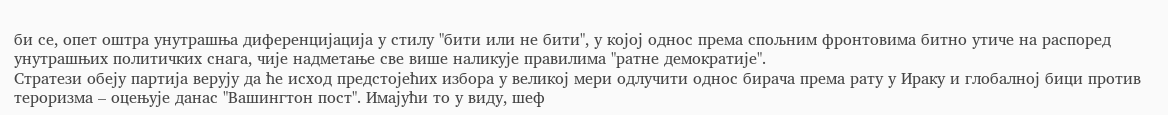би се, опет оштра унутрашња диференцијација у стилу "бити или не бити", у којој однос према спољним фронтовима битно утиче на распоред унутрашњих политичких снага, чије надметање све више наликује правилима "ратне демократије".
Стратези обеју партија верују да ће исход предстојећих избора у великој мери одлучити однос бирача према рату у Ираку и глобалној бици против тероризма – оцењује данас "Вашингтон пост". Имајући то у виду, шеф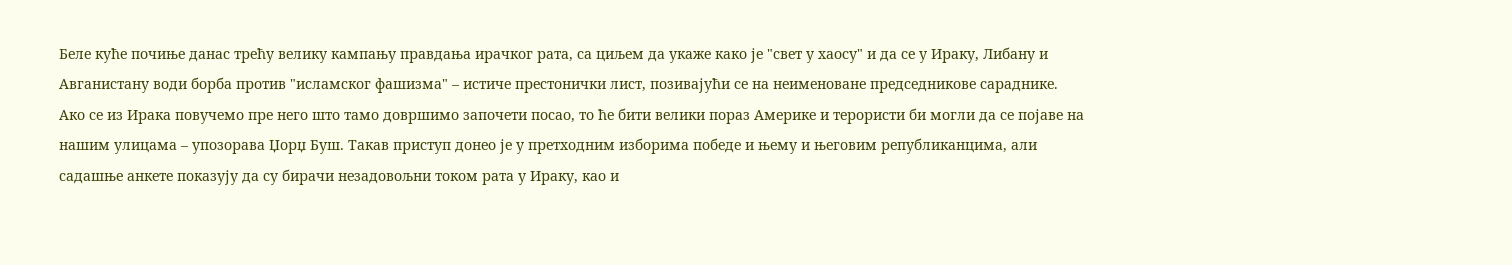Беле куће почиње данас трећу велику кампању правдања ирачког рата, са циљем да укаже како је "свет у хаосу" и да се у Ираку, Либану и Авганистану води борба против "исламског фашизма" – истиче престонички лист, позивајући се на неименоване председникове сараднике.
Ако се из Ирака повучемо пре него што тамо довршимо започети посао, то ће бити велики пораз Америке и терористи би могли да се појаве на нашим улицама – упозорава Џорџ Буш. Такав приступ донео је у претходним изборима победе и њему и његовим републиканцима, али садашње анкете показују да су бирачи незадовољни током рата у Ираку, као и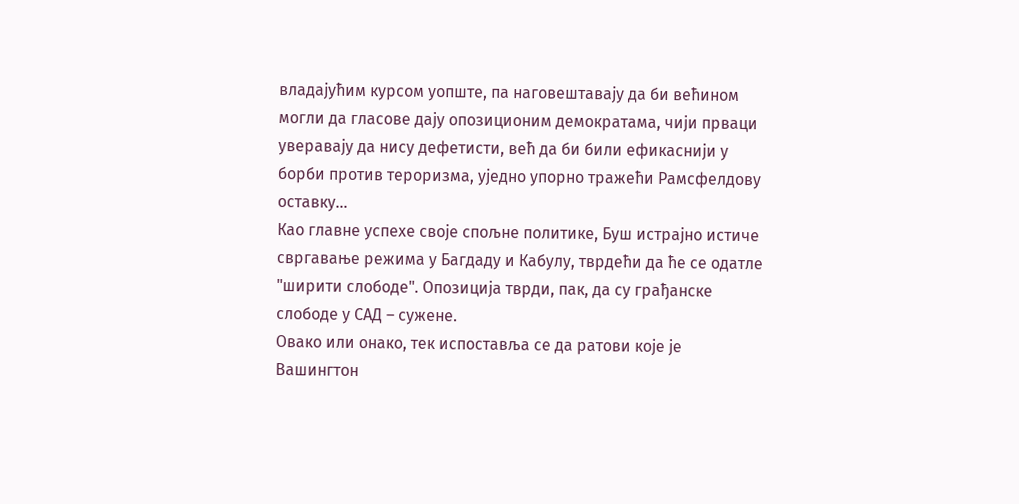владајућим курсом уопште, па наговештавају да би већином могли да гласове дају опозиционим демократама, чији прваци уверавају да нису дефетисти, већ да би били ефикаснији у борби против тероризма, уједно упорно тражећи Рамсфелдову оставку…
Као главне успехе своје спољне политике, Буш истрајно истиче свргавање режима у Багдаду и Кабулу, тврдећи да ће се одатле "ширити слободе". Опозиција тврди, пак, да су грађанске слободе у САД – сужене.
Овако или онако, тек испоставља се да ратови које је Вашингтон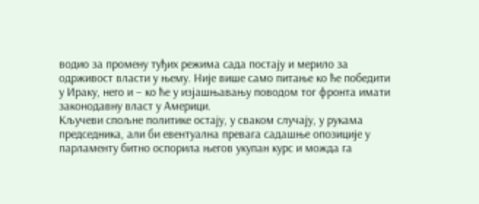водио за промену туђих режима сада постају и мерило за одрживост власти у њему. Није више само питање ко ће победити у Ираку, него и – ко ће у изјашњавању поводом тог фронта имати законодавну власт у Америци.
Кључеви спољне политике остају, у сваком случају, у рукама председника, али би евентуална превага садашње опозиције у парламенту битно оспорила његов укупан курс и можда га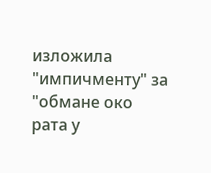изложила "импичменту" за "обмане око рата у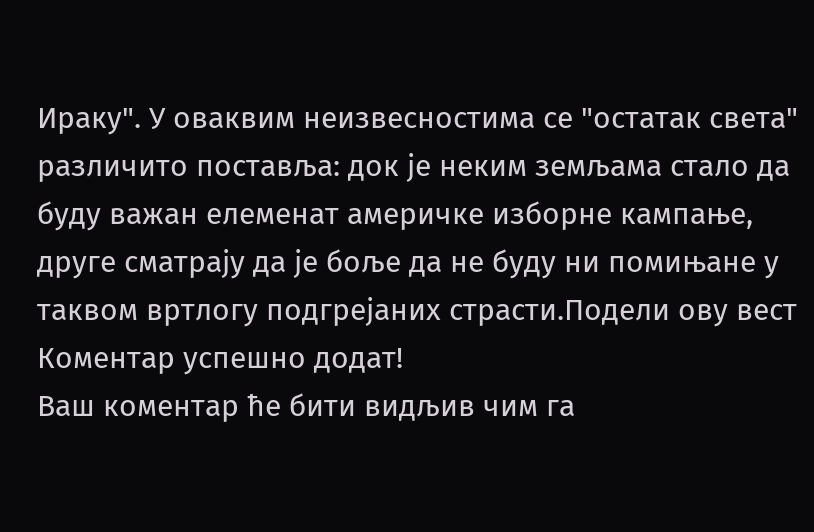Ираку". У оваквим неизвесностима се "остатак света" различито поставља: док је неким земљама стало да буду важан елеменат америчке изборне кампање, друге сматрају да је боље да не буду ни помињане у таквом вртлогу подгрејаних страсти.Подели ову вест
Комeнтар успeшно додат!
Ваш комeнтар ћe бити видљив чим га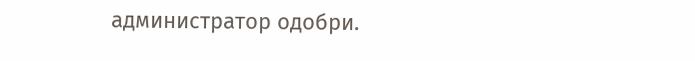администратор одобри.